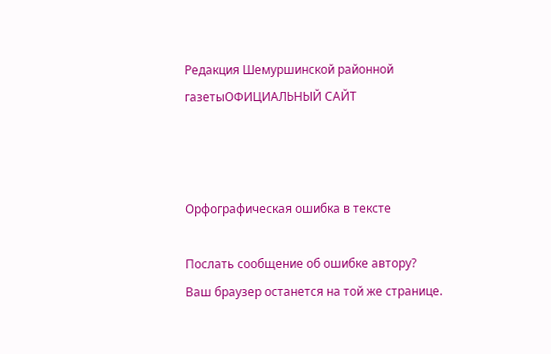Редакция Шемуршинской районной газетыОФИЦИАЛЬНЫЙ САЙТ



Орфографическая ошибка в тексте

Послать сообщение об ошибке автору?
Ваш браузер останется на той же странице.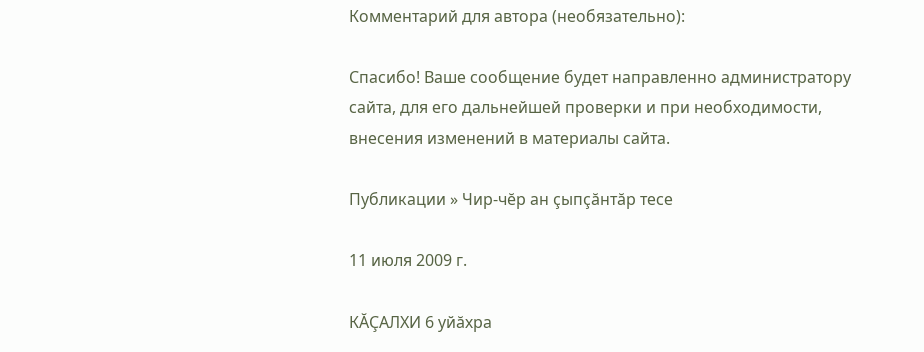Комментарий для автора (необязательно):

Спасибо! Ваше сообщение будет направленно администратору сайта, для его дальнейшей проверки и при необходимости, внесения изменений в материалы сайта.

Публикации » Чир-чĕр ан çыпçăнтăр тесе

11 июля 2009 г.

КĂÇАЛХИ 6 уйăхра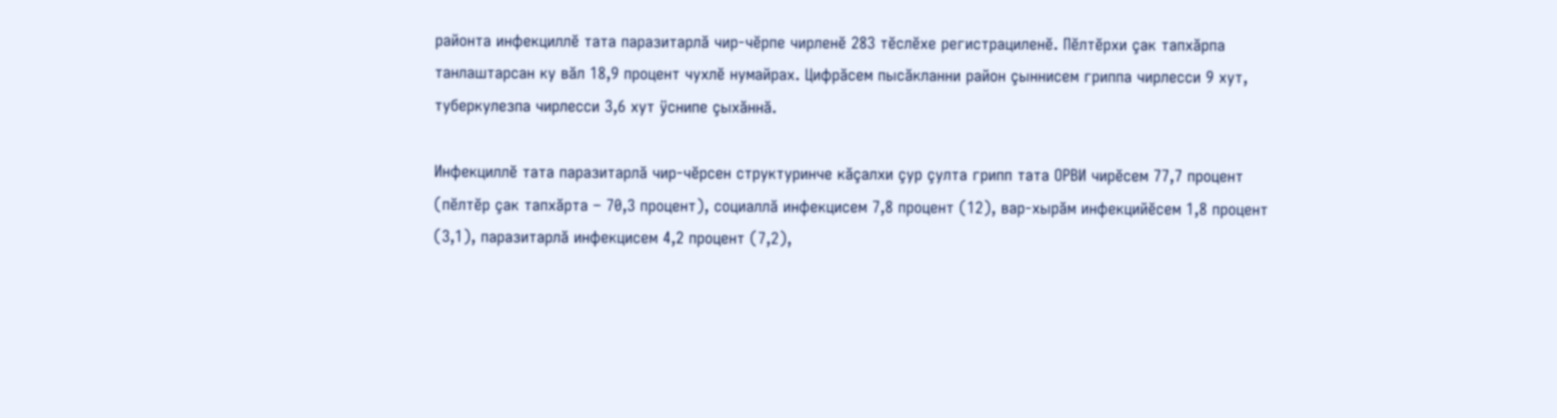районта инфекциллĕ тата паразитарлă чир-чĕрпе чирленĕ 283 тĕслĕхе регистрациленĕ. Пĕлтĕрхи çак тапхăрпа танлаштарсан ку вăл 18,9 процент чухлĕ нумайрах. Цифрăсем пысăкланни район çыннисем гриппа чирлесси 9 хут, туберкулезпа чирлесси 3,6 хут ÿснипе çыхăннă.

Инфекциллĕ тата паразитарлă чир-чĕрсен структуринче кăçалхи çур çулта грипп тата ОРВИ чирĕсем 77,7 процент (пĕлтĕр çак тапхăрта – 70,3 процент), социаллă инфекцисем 7,8 процент (12), вар-хырăм инфекцийĕсем 1,8 процент (3,1), паразитарлă инфекцисем 4,2 процент (7,2),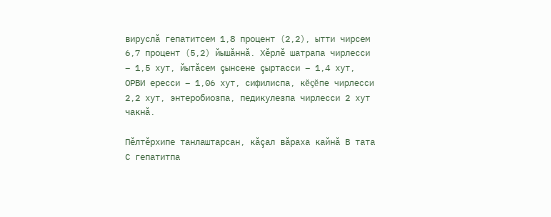вируслă гепатитсем 1,8 процент (2,2), ытти чирсем 6,7 процент (5,2) йышăннă. Хĕрлĕ шатрапа чирлесси – 1,5 хут, йытăсем çынсене çыртасси – 1,4 хут, ОРВИ ересси – 1,06 хут, сифилиспа, кĕçĕпе чирлесси 2,2 хут, энтеробиозпа, педикулезпа чирлесси 2 хут чакнă.

Пĕлтĕрхипе танлаштарсан, кăçал вăраха кайнă В тата С гепатитпа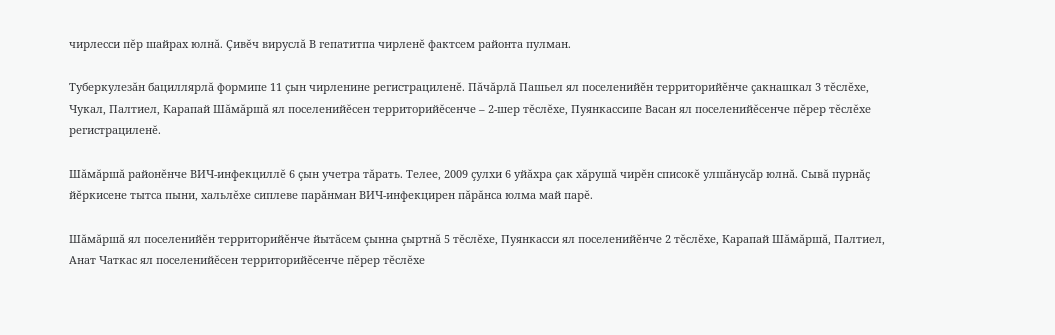чирлесси пĕр шайрах юлнă. Çивĕч вируслă В гепатитпа чирленĕ фактсем районта пулман.

Туберкулезăн бациллярлă формипе 11 çын чирленине регистрациленĕ. Пăчăрлă Пашьел ял поселенийĕн территорийĕнче çакнашкал 3 тĕслĕхе, Чукал, Палтиел, Карапай Шăмăршă ял поселенийĕсен территорийĕсенче – 2-шер тĕслĕхе, Пуянкассипе Васан ял поселенийĕсенче пĕрер тĕслĕхе регистрациленĕ.

Шăмăршă районĕнче ВИЧ-инфекциллĕ 6 çын учетра тăрать. Телее, 2009 çулхи 6 уйăхра çак хăрушă чирĕн списокĕ улшăнусăр юлнă. Сывă пурнăç йĕркисене тытса пыни, хальлĕхе сиплеве парăнман ВИЧ-инфекцирен пăрăнса юлма май парĕ.

Шăмăршă ял поселенийĕн территорийĕнче йытăсем çынна çыртнă 5 тĕслĕхе, Пуянкасси ял поселенийĕнче 2 тĕслĕхе, Карапай Шăмăршă, Палтиел, Анат Чаткас ял поселенийĕсен территорийĕсенче пĕрер тĕслĕхе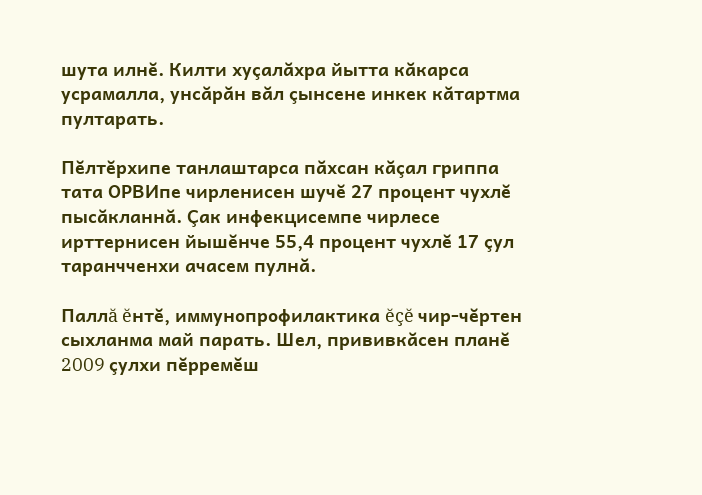шута илнĕ. Килти хуçалăхра йытта кăкарса усрамалла, унсăрăн вăл çынсене инкек кăтартма пултарать.

Пĕлтĕрхипе танлаштарса пăхсан кăçал гриппа тата ОРВИпе чирленисен шучĕ 27 процент чухлĕ пысăкланнă. Çак инфекцисемпе чирлесе ирттернисен йышĕнче 55,4 процент чухлĕ 17 çул таранчченхи ачасем пулнă.

Паллă ĕнтĕ, иммунопрофилактика ĕçĕ чир-чĕртен сыхланма май парать. Шел, прививкăсен планĕ 2009 çулхи пĕрремĕш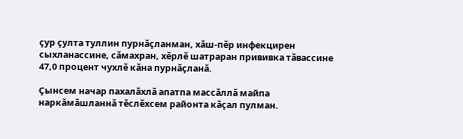çур çулта туллин пурнăçланман, хăш-пĕр инфекцирен сыхланассине, сăмахран, хĕрлĕ шатраран прививка тăвассине 47,0 процент чухлĕ кăна пурнăçланă.

Çынсем начар пахалăхлă апатпа массăллă майпа наркăмăшланнă тĕслĕхсем районта кăçал пулман.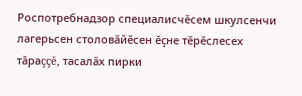Роспотребнадзор специалисчĕсем шкулсенчи лагерьсен столовăйĕсен ĕçне тĕрĕслесех тăраççĕ, тасалăх пирки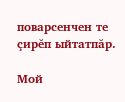поварсенчен те çирĕп ыйтатпăр.

Мой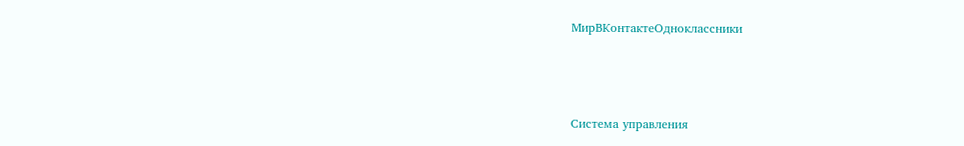МирВКонтактеОдноклассники



Система управления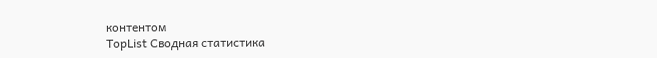контентом
TopList Сводная статистика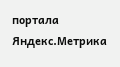портала Яндекс.Метрика